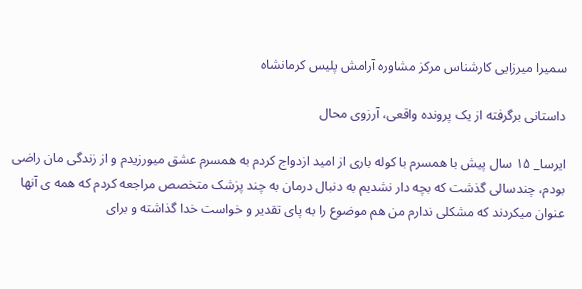سمیرا میرزایی کارشناس مرکز مشاوره آرامش پلیس کرمانشاه

داستانی برگرفته از یک پرونده واقعی، آرزوی محال

ایرسا_ ۱۵ سال پیش با همسرم با کوله باری از امید ازدواج کردم به همسرم عشق میورزیدم و از زندگی مان راضی بودم، چندسالی گذشت که بچه دار نشدیم به دنبال درمان به چند پزشک متخصص مراجعه کردم که همه ی آنها عنوان میکردند که مشکلی ندارم من هم موضوع را به پای تقدیر و خواست خدا گذاشته و برای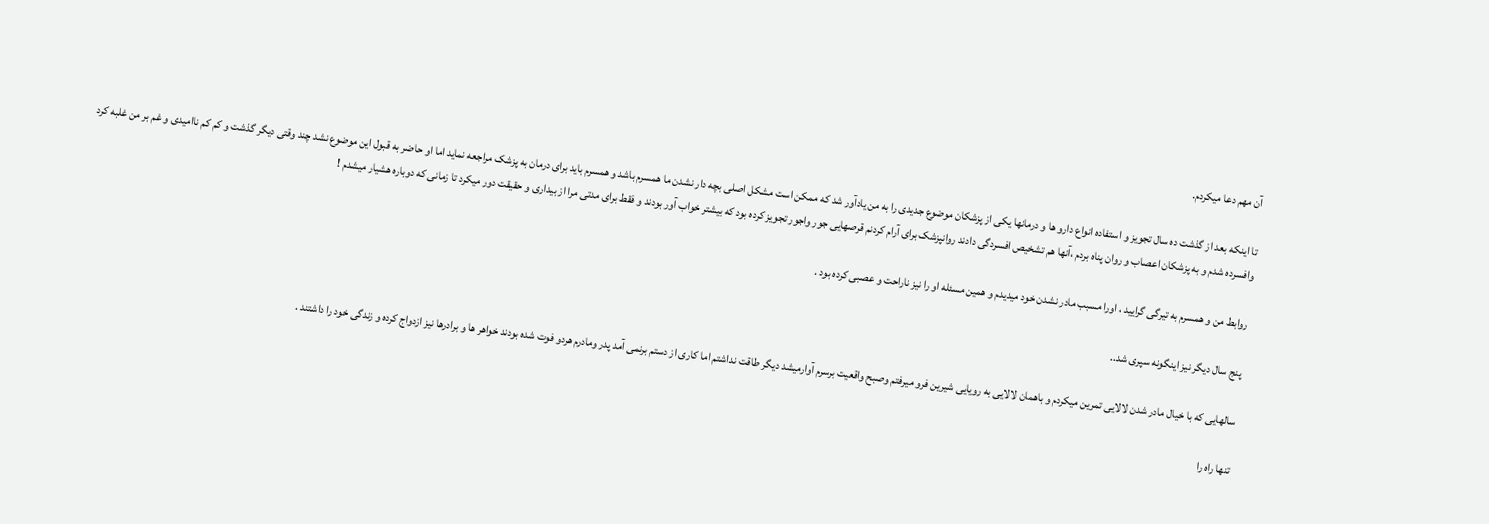آن مهم دعا میکردم.

تا اینکه بعد از گذشت ده سال تجویز و استفاده انواع دارو ها و درمانها یکی از پزشکان موضوع جدیدی را به من یادآور شد که ممکن است مشکل اصلی بچه دار نشدن ما همسرم باشد و همسرم باید برای درمان به پزشک مراجعه نماید اما او حاضر به قبول این موضوع نشد چند وقتی دیگر گذشت و کم کم ناامیدی و غم بر من غلبه کرد وافسرده شدم و به پزشکان اعصاب و روان پناه بردم ،آنها هم تشخیص افسردگی دادند روانپزشک برای آرام کردنم قرصهایی جور واجور تجویز کرده بود که بیشتر خواب آور بودند و فقط برای مدتی مرا از بیداری و حقیقت دور میکرد تا زمانی که دوباره هشیار میشدم !

روابط من و همسرم به تیرگی گرایید ، اورا مسبب مادر نشدن خود میدیدم و همین مسئله او را نیز ناراحت و عصبی کرده بود .

پنج سال دیگر نیز اینگونه سپری شد..

سالهایی که با خیال مادر شدن لالایی تمرین میکردم و باهمان لالایی به رویایی شیرین فرو میرفتم وصبح واقعیت برسرم آوارمیشد دیگر طاقت نداشتم اما کاری از دستم برنمی آمد پدر ومادرم هردو فوت شده بودند خواهر ها و برادرها نیز ازدواج کرده و زندگی خود را داشتند .

تنها راه را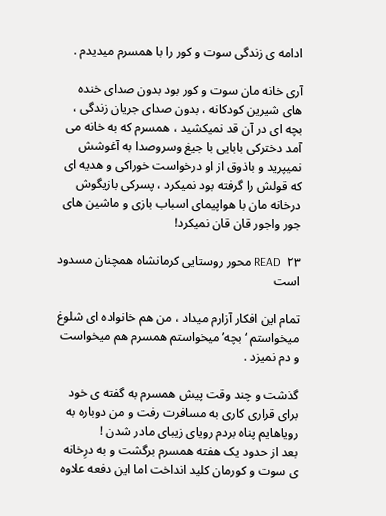ادامه ی زندگی سوت و کور را با همسرم میدیدم .

آری خانه مان سوت و کور بود بدون صدای خنده های شیرین کودکانه ، بدون صدای جریان زندگی ، بچه ای در آن قد نمیکشید ، همسرم که به خانه می آمد دخترکی بابایی با جیغ وسرو‌صدا به آغوشش نمیپرید و باذوق از او درخواست خوراکی و هدیه ای که قولش را گرفته بود نمیکرد ، پسرکی بازیگوش درخانه مان با هواپیمای اسباب بازی و ماشین های جور واجور قان قان نمیکرد!

READ  ۲۳ محور روستایی کرمانشاه همچنان مسدود است

تمام این افکار آزارم میداد ، من هم خانواده ای شلوغ میخواستم ‘بچه’ میخواستم همسرم هم میخواست و دم نمیزد .

گذشت و چند وقت پیش همسرم به گفته ی خود برای قراری کاری به مسافرت رفت و من دوباره به رویاهایم پناه بردم رویای زیبای مادر شدن !
بعد از حدود یک هفته همسرم برگشت و به درِخانه ی سوت و کورمان کلید انداخت اما این دفعه علاوه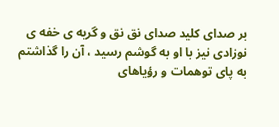بر صدای کلید صدای نق نق و گریه ی خفه ی نوزادی نیز با او به گوشم رسید ، آن را گذاشتم به پای توهمات و رؤیاهای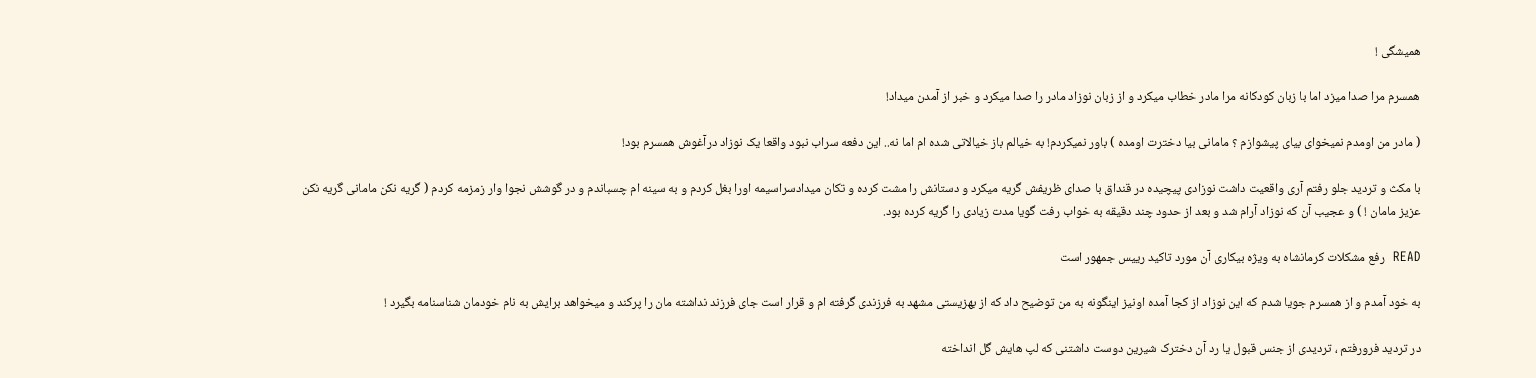همیشگی !

همسرم مرا صدا میزد اما با زبان کودکانه مرا مادر خطاب میکرد و از زبان نوزاد مادر را صدا میکرد و خبر از آمدن میداد!

( مادر من اومدم نمیخوای بیای پیشوازم ؟ مامانی بیا دخترت اومده ) باور نمیکردم! به خیالم باز خیالاتی شده ام اما نه.. این دفعه سراب نبود واقعا یک نوزاد درآغوش همسرم بود!

با مکث و تردید جلو رفتم آری واقعیت داشت نوزادی پیچیده در قنداق با صدای ظریفش گریه میکرد و دستانش را مشت کرده و تکان میدادسراسیمه اورا بغل کردم و به سینه ام چسباندم و در گوشش نجوا وار زمزمه کردم ( گریه نکن مامانی گریه نکن عزیز مامان ! ) و عجیب آن که نوزاد آرام شد و بعد از حدود چند دقیقه به خواب رفت گویا مدت زیادی را گریه کرده بود.

READ  رفع مشکلات کرمانشاه به ویژه بیکاری آن مورد تاکید رییس جمهور است

به خود آمدم و از همسرم جویا شدم که این نوزاد از کجا آمده اونیز اینگونه به من توضیح داد که از بهزیستی مشهد به فرزندی گرفته ام و قرار است جای فرزند نداشته مان را پرکند و میخواهد برایش به نام خودمان شناسنامه بگیرد !

در تردید فرورفتم ، تردیدی از جنس قبول یا رد آن دخترک شیرین دوست داشتنی که لپ هایش گل انداخته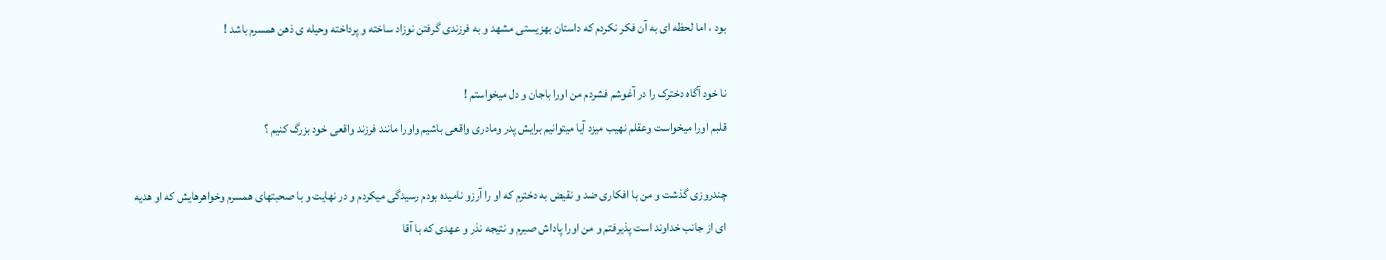بود ، اما لحظه ای به آن فکر نکردم که داستان بهزیستی مشهد و به فرزندی گرفتن نوزاد ساخته و پرداخته وحیله ی ذهن همسرم باشد !

نا خود آگاه دخترک را در آغوشم فشردم من اورا باجان و دل میخواستم !
قلبم اورا میخواست وعقلم نهیب میزد آیا میتوانیم برایش پدر ومادری واقعی باشیم واورا مانند فرزند واقعی خود بزرگ کنیم ؟

چندروزی گذشت و من با افکاری ضد و نقیض به دخترم که او را آرزو نامیده بودم رسیدگی میکردم و در نهایت و با صحبتهای همسرم وخواهرهایش که او هدیه ای از جانب خداوند است پذیرفتم و من اورا پاداش صبرم و نتیجه نذر و عهدی که با آقا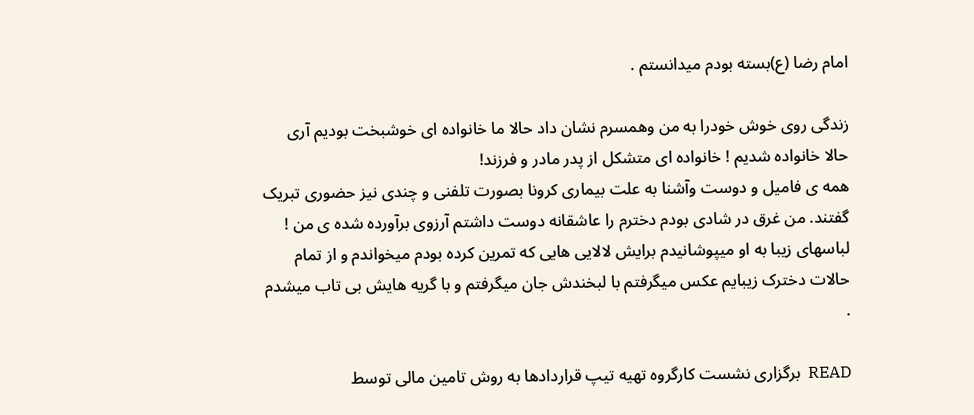امام رضا (ع)بسته بودم میدانستم .

زندگی روی خوش خودرا به من وهمسرم نشان داد حالا ما خانواده ای خوشبخت بودیم آری حالا خانواده شدیم ! خانواده ای متشکل از پدر مادر و فرزند!
همه ی فامیل و دوست وآشنا به علت بیماری کرونا بصورت تلفنی و چندی نیز حضوری تبریک گفتند. من غرق در شادی بودم دخترم را عاشقانه دوست داشتم آرزوی برآورده شده ی من !
لباسهای زیبا به او میپوشانیدم برایش لالایی هایی که تمرین کرده بودم میخواندم و از تمام حالات دخترک زیبایم عکس میگرفتم با لبخندش جان میگرفتم و با گریه هایش بی تاب میشدم .

READ  برگزاری نشست کارگروه تهیه تیپ قراردادها به روش تامین مالی توسط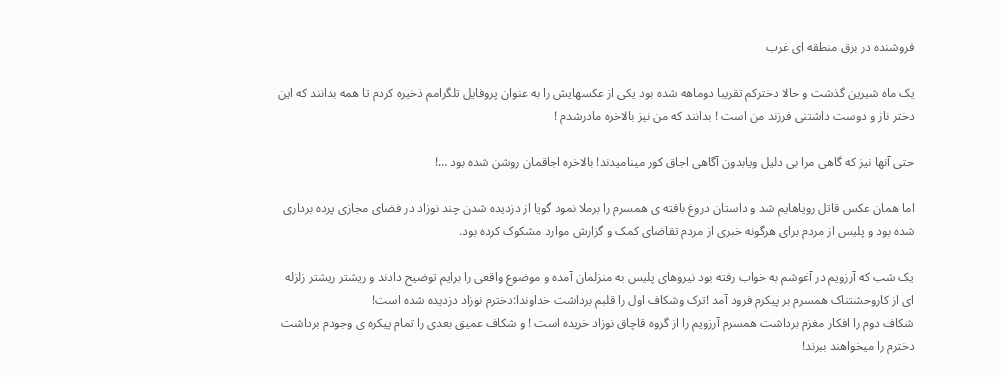فروشنده در برق منطقه ای غرب

یک ماه شیرین گذشت و حالا دخترکم تقریبا دوماهه شده بود یکی از عکسهایش را به عنوان پروفایل تلگرامم ذخیره کردم تا همه بدانند که این دختر ناز و دوست داشتنی فرزند من است ! بدانند که من نیز بالاخره مادرشدم !

حتی آنها نیز که گاهی مرا بی دلیل ویابدون آگاهی اجاق کور مینامیدند! بالاخره اجاقمان روشن شده بود …!

اما همان عکس قاتل رویاهایم شد و داستان دروغ بافته ی همسرم را برملا نمود گویا از دزدیده شدن چند نوزاد در فضای مجازی پرده برداری شده بود و پلیس از مردم برای هرگونه خبری از مردم تقاضای کمک و گزارش موارد مشکوک کرده بود.

یک شب که آرزویم در آغوشم به خواب رفته بود نیروهای پلیس به منزلمان آمده و موضوع واقعی را برایم توضیح دادند و ریشتر ریشتر زلزله ای از کاروحشتناک همسرم بر پیکرم فرود آمد !ترک وشکاف اول را قلبم برداشت خداوندا:دخترم نوزاد دزدیده شده است!
شکاف دوم را افکار مغزم برداشت همسرم آرزویم را از گروه قاچاق نوزاد خریده است ! و شکاف عمیق بعدی را تمام پیکره ی وجودم برداشت دخترم را میخواهند ببرند!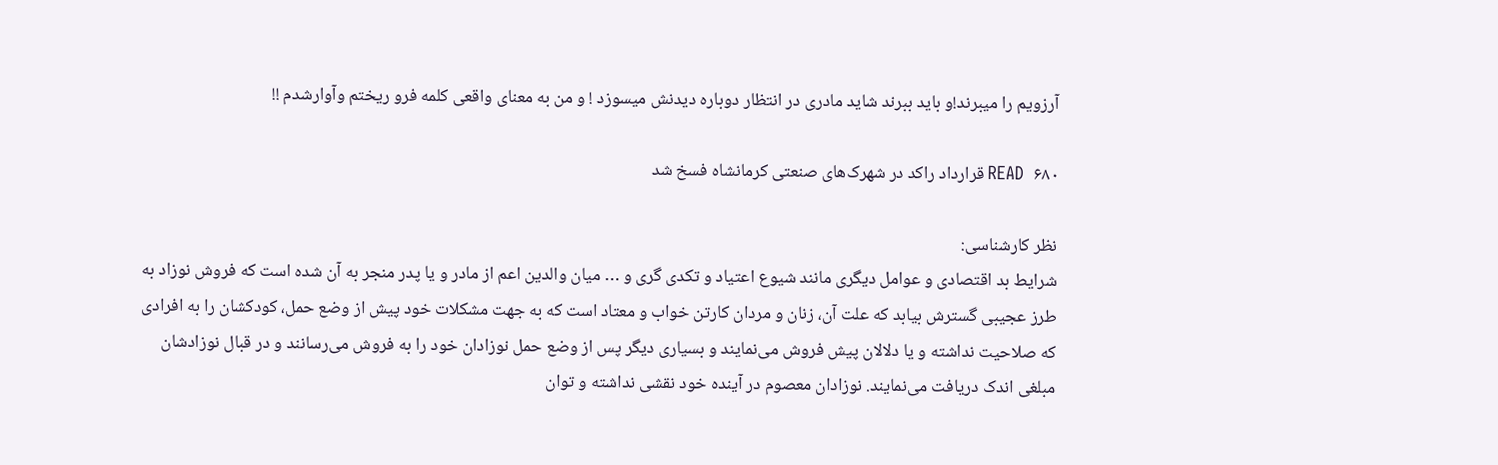آرزویم را میبرند!و باید ببرند شاید مادری در انتظار دوباره دیدنش میسوزد ! و من به معنای واقعی کلمه فرو ریختم وآوارشدم !!

READ  ۶۸۰ قرارداد راکد در شهرک‌های صنعتی کرمانشاه فسخ شد

نظر کارشناسی:
شرایط بد اقتصادی و عوامل دیگری مانند شیوع اعتیاد و تکدی گری و … میان والدین اعم از مادر و یا پدر منجر به آن شده است که فروش نوزاد به طرز عجیبی گسترش بیابد که علت آن، زنان و مردان کارتن خواب و معتاد است که به جهت مشکلات خود پیش از وضع حمل، کودکشان را به افرادی که صلاحیت نداشته و یا دلالان پیش فروش می‌نمایند و بسیاری دیگر پس از وضع حمل نوزادان خود را به فروش می‌رسانند و در قبال نوزادشان مبلغی اندک دریافت می‌نمایند. نوزادان معصوم در آینده خود نقشی نداشته و توان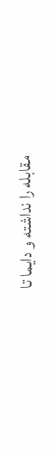مقابله را نداشته و دایما تا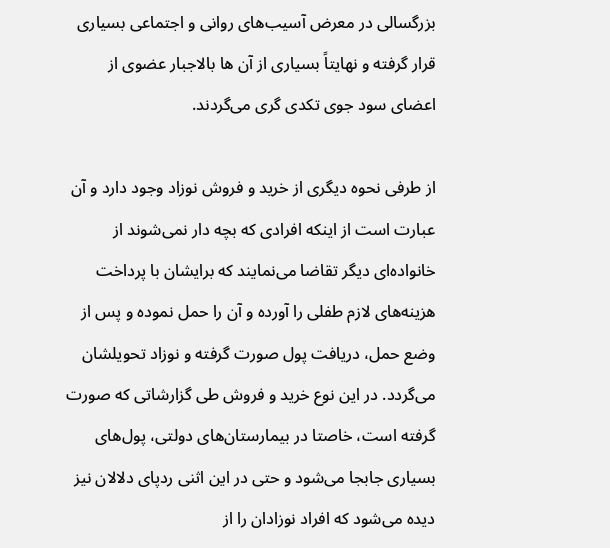بزرگسالی در معرض آسیب‌های روانی و اجتماعی بسیاری قرار گرفته و نهایتاً بسیاری از آن ها بالاجبار عضوی از اعضای سود جوی تکدی گری می‌گردند.

از طرفی نحوه دیگری از خرید و فروش نوزاد وجود دارد و آن عبارت است از اینکه افرادی که بچه دار نمی‌شوند از خانواده‌ای دیگر تقاضا می‌نمایند که برایشان با پرداخت هزینه‌های لازم طفلی را آورده و آن را حمل نموده و پس از وضع حمل، دریافت پول صورت گرفته و نوزاد تحویلشان می‌گردد. در این نوع خرید و فروش طی گزارشاتی که صورت گرفته است، خاصتا در بیمارستان‌های دولتی، پول‌های بسیاری جابجا می‌شود و حتی در این اثنی ردپای دلالان نیز دیده می‌شود که افراد نوزادان را از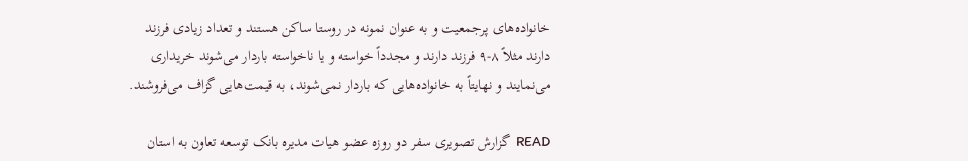خانواده‌های پرجمعیت و به عنوان نمونه در روستا ساکن هستند و تعداد زیادی فرزند دارند مثلاً ۸-۹ فرزند دارند و مجدداً خواسته و یا ناخواسته باردار می‌شوند خریداری می‌نمایند و نهایتاً به خانواده‌هایی که باردار نمی‌شوند،‌ به قیمت‌هایی گزاف می‌فروشند.

READ  گزارش تصویری سفر دو روزه عضو هیات مدیره بانک توسعه تعاون به استان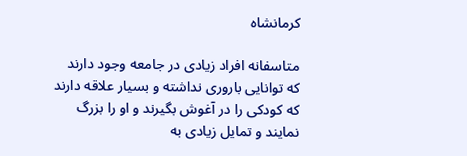کرمانشاه

متاسفانه افراد زیادی در جامعه وجود دارند که توانایی باروری نداشته و بسیار علاقه دارند که کودکی را در آغوش بگیرند و او را بزرگ نمایند و تمایل زیادی به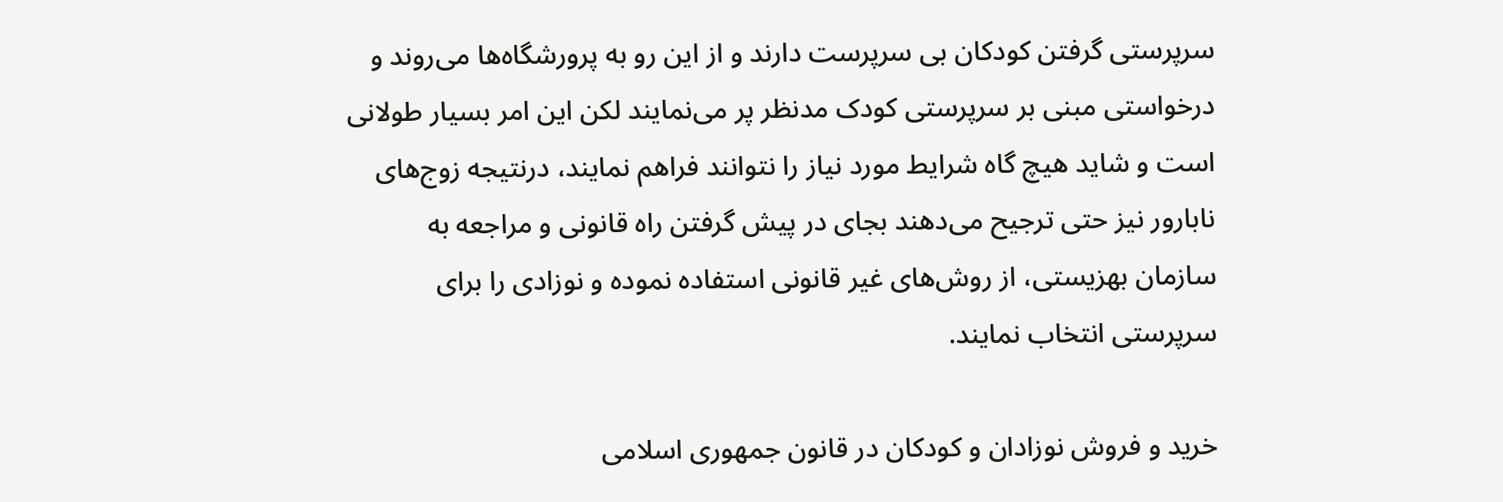سرپرستی گرفتن کودکان بی سرپرست دارند و از این رو به پرورشگاه‌ها می‌روند و درخواستی مبنی بر سرپرستی کودک مدنظر پر می‌نمایند لکن این امر بسیار طولانی است و شاید هیچ گاه شرایط مورد نیاز را نتوانند فراهم نمایند، درنتیجه زوج‌های نابارور نیز حتی ترجیح می‌دهند بجای در پیش گرفتن راه قانونی و مراجعه به سازمان بهزیستی، از روش‌های غیر قانونی استفاده نموده و نوزادی را برای سرپرستی انتخاب نمایند.

خرید و فروش نوزادان و کودکان در قانون جمهوری اسلامی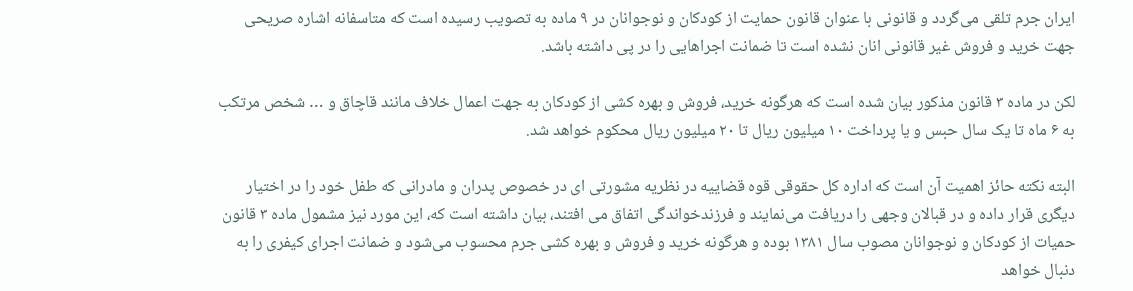ایران جرم تلقی می‌گردد و قانونی با عنوان قانون حمایت از کودکان و نوجوانان در ۹ ماده به تصویب رسیده است که متاسفانه اشاره صریحی جهت خرید و فروش غیر قانونی انان نشده است تا ضمانت اجراهایی را در پی داشته باشد.

لکن در ماده ۳ قانون مذکور بیان شده است که هرگونه خرید، فروش و بهره کشی از کودکان به جهت اعمال خلاف مانند قاچاق و … شخص مرتکب به ۶ ماه تا یک سال حبس و یا پرداخت ۱۰ میلیون ریال تا ۲۰ میلیون ریال محکوم خواهد شد.

البته نکته حائز اهمیت آن است که اداره کل حقوقی قوه قضاییه در نظریه مشورتی‌ ای در خصوص پدران و مادرانی که طفل خود را در اختیار دیگری قرار داده و در قبالان وجهی را دریافت می‌نمایند و فرزندخواندگی اتفاق می افتند، بیان داشته است که، این مورد نیز مشمول ماده ۳ قانون حمیات از کودکان و نوجوانان مصوب سال ۱۳۸۱ بوده و هرگونه خرید و فروش و بهره کشی جرم محسوب می‌شود و ضمانت اجرای کیفری را به دنبال خواهد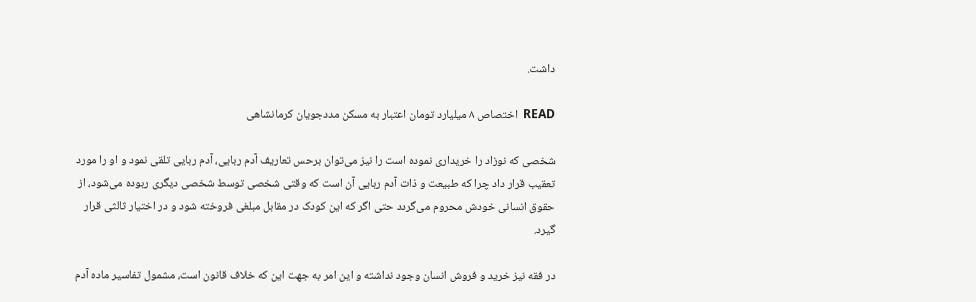داشت.

READ  اختصاص ۸ میلیارد تومان اعتبار به مسکن مددجویان کرمانشاهی

شخصی که نوزاد را خریداری نموده است را نیز می‌توان برحس تعاریف آدم ربایی، آدم ربایی تلقی نمود و او را مورد تعقیب قرار داد چرا که طبیعت و ذات آدم ربایی آن است که وقتی شخصی توسط شخصی دیگری ربوده می‌شود، از حقوق انسانی خودش محروم می‌گردد حتی اگر که این کودک در مقابل مبلغی فروخته شود و در اختیار ثالثی قرار گیرد.

در فقه نیز خرید و فروش انسان وجود نداشته و این امر به جهت این که خلاف قانون است، مشمول تفاسیر ماده آدم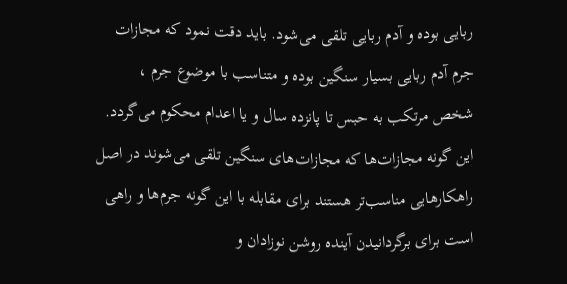ربایی بوده و آدم ربایی تلقی می‌شود. باید دقت نمود که مجازات جرم آدم ربایی بسیار سنگین بوده و متناسب با موضوع جرم ، شخص مرتکب به حبس تا پانزده سال و یا اعدام محکوم می‌گردد. این گونه مجازات‌ها که مجازات‌های سنگین تلقی می‌شوند در اصل راهکارهایی مناسب‌تر هستند برای مقابله با این گونه جرم‌ها و راهی است برای برگردانیدن آینده روشن نوزادان و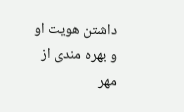داشتن هویت او و بهره مندی از مهر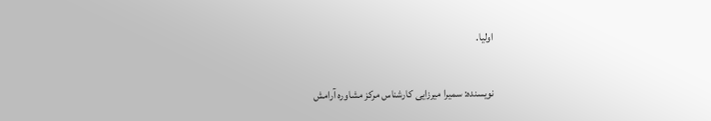اولیا.

نویسنده: سمیرا میرزایی کارشناس مرکز مشاوره آرامش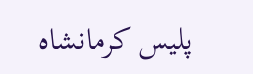پلیس کرمانشاه